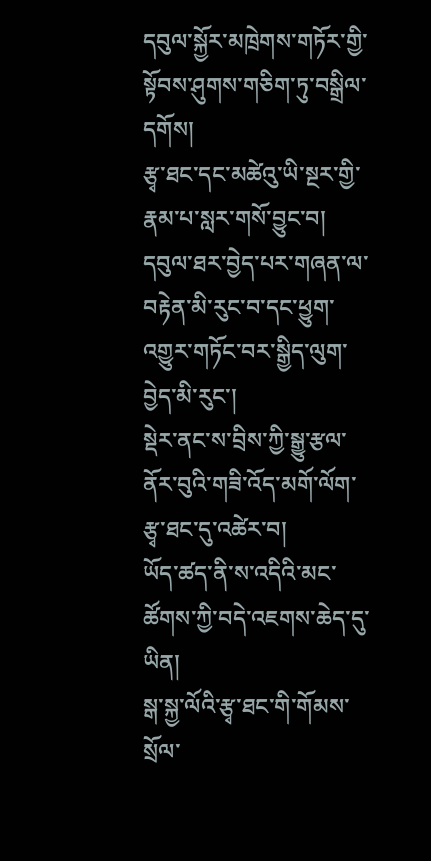དབུལ་སྐྱོར་མཁྲེགས་གཏོར་གྱི་སྟོབས་ཤུགས་གཅིག་ཏུ་བསྒྲིལ་དགོས།
རྩྭ་ཐང་དང་མཚེའུ་ཡི་སྔར་གྱི་རྣམ་པ་སླར་གསོ་བྱུང་བ།
དབུལ་ཐར་བྱེད་པར་གཞན་ལ་བརྟེན་མི་རུང་བ་དང་ཕྱུག་འགྱུར་གཏོང་བར་སྒྱིད་ལུག་བྱེད་མི་རུང་།
སྡེར་ནང་ས་བྲིས་ཀྱི་སྒྱུ་རྩལ་ནོར་བུའི་གཟི་འོད་མགོ་ལོག་རྩྭ་ཐང་དུ་འཚེར་བ།
ཡོད་ཚད་ནི་ས་འདིའི་མང་ཚོགས་ཀྱི་བདེ་འཇགས་ཆེད་དུ་ཡིན།
སྒ་སྐྱ་ལོའི་རྩྭ་ཐང་གི་གོམས་སྲོལ་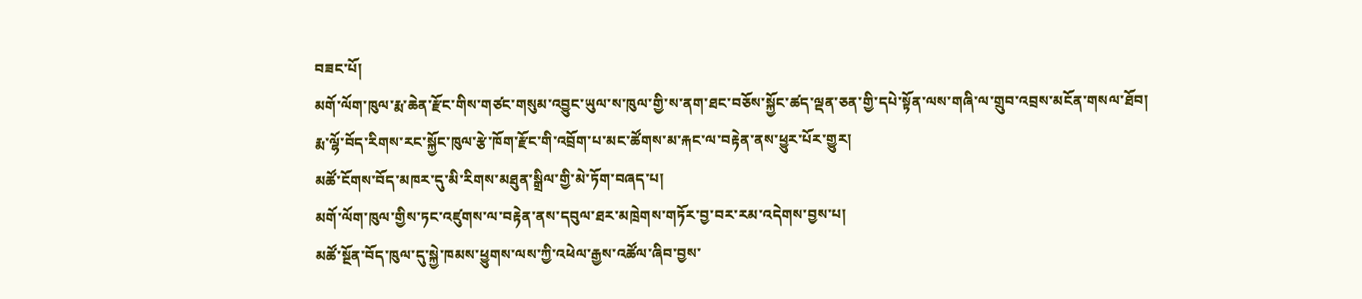བཟང་པོ།
མགོ་ལོག་ཁུལ་རྨ་ཆེན་རྫོང་གིས་གཙང་གསུམ་འབྱུང་ཡུལ་ས་ཁུལ་གྱི་ས་ནག་ཐང་བཅོས་སྐྱོང་ཚད་ལྡན་ཅན་གྱི་དཔེ་སྟོན་ལས་གཞི་ལ་གྲུབ་འབྲས་མངོན་གསལ་ཐོབ།
རྨ་ལྷོ་བོད་རིགས་རང་སྐྱོང་ཁུལ་རྩེ་ཁོག་རྫོང་གི་འབྲོག་པ་མང་ཚོགས་མ་རྐང་ལ་བརྟེན་ནས་ཕྱུར་པོར་གྱུར།
མཚོ་ངོགས་བོད་མཁར་དུ་མི་རིགས་མཐུན་སྒྲིལ་གྱི་མེ་ཏོག་བཞད་པ།
མགོ་ལོག་ཁུལ་གྱིས་ཏང་འཛུགས་ལ་བརྟེན་ནས་དབུལ་ཐར་མཁྲེགས་གཏོར་བྱ་བར་རམ་འདེགས་བྱས་པ།
མཚོ་སྔོན་བོད་ཁུལ་དུ་སྐྱེ་ཁམས་ཕྱུགས་ལས་ཀྱི་འཕེལ་རྒྱས་འཚོལ་ཞིབ་བྱས་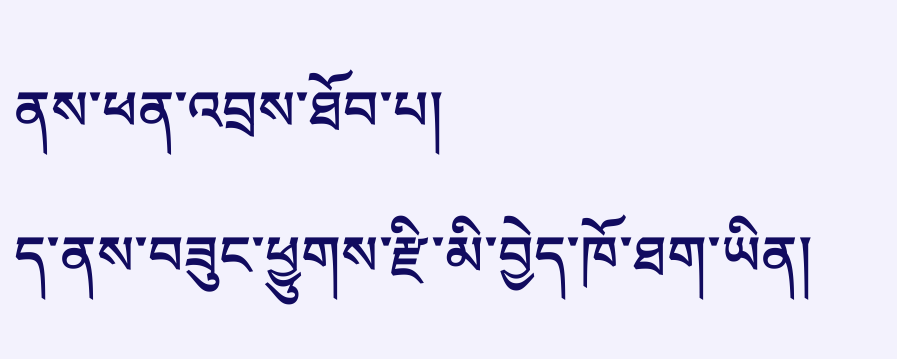ནས་ཕན་འབྲས་ཐོབ་པ།
ད་ནས་བཟུང་ཕྱུགས་རྫི་མི་བྱེད་ཁོ་ཐག་ཡིན།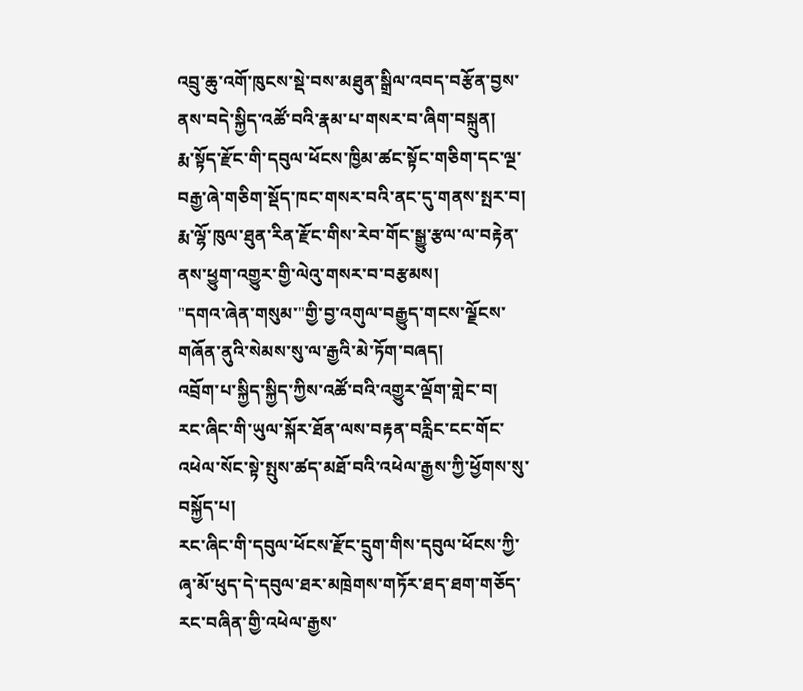འབྲུ་ཆུ་འགོ་ཁུངས་སྡེ་བས་མཐུན་སྒྲིལ་འབད་བརྩོན་བྱས་ནས་བདེ་སྐྱིད་འཚོ་བའི་རྣམ་པ་གསར་བ་ཞིག་བསྐྲུན།
རྨ་སྟོད་རྫོང་གི་དབུལ་ཕོངས་ཁྱིམ་ཚང་སྟོང་གཅིག་དང་ལྔ་བརྒྱ་ཞེ་གཅིག་སྡོད་ཁང་གསར་བའི་ནང་དུ་གནས་སྤར་བ།
རྨ་ལྷོ་ཁུལ་ཐུན་རིན་རྫོང་གིས་རེབ་གོང་སྒྱུ་རྩལ་ལ་བརྟེན་ནས་ཕྱུག་འགྱུར་གྱི་ལེའུ་གསར་བ་བརྩམས།
"དགའ་ཞེན་གསུམ་"གྱི་བྱ་འགུལ་བརྒྱུད་གངས་ལྗོངས་གཞོན་ནུའི་སེམས་སུ་ལ་རྒྱའི་མེ་ཏོག་བཞད།
འབྲོག་པ་སྐྱིད་སྐྱིད་ཀྱིས་འཚོ་བའི་འགྱུར་ལྡོག་གླེང་བ།
རང་ཞིང་གི་ཡུལ་སྐོར་ཐོན་ལས་བརྟན་བརླིང་ངང་གོང་འཕེལ་སོང་སྟེ་སྤུས་ཚད་མཐོ་བའི་འཕེལ་རྒྱས་ཀྱི་ཕྱོགས་སུ་བསྐྱོད་པ།
རང་ཞིང་གི་དབུལ་ཕོངས་རྫོང་དྲུག་གིས་དབུལ་ཕོངས་ཀྱི་ཞྭ་མོ་ཕུད་དེ་དབུལ་ཐར་མཁྲེགས་གཏོར་ཐད་ཐག་གཅོད་རང་བཞིན་གྱི་འཕེལ་རྒྱས་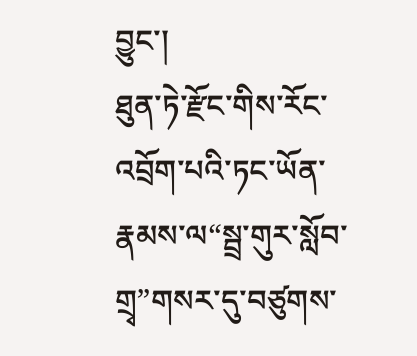བྱུང་།
ཐུན་ཏེ་རྫོང་གིས་རོང་འབྲོག་པའི་ཏང་ཡོན་རྣམས་ལ“སྦྲ་གུར་སློབ་གྲྭ”གསར་དུ་བཙུགས་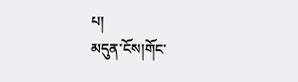པ།
མདུན་ངོས།གོང་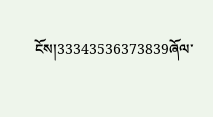ངོས།33343536373839ཞོལ་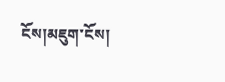ངོས།མཇུག་ངོས།